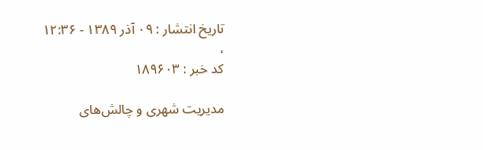تاریخ انتشار : ۰۹ آذر ۱۳۸۹ - ۱۲:۳۶  ،
کد خبر : ۱۸۹۶۰۳

مدیریت شهری و چالش‌های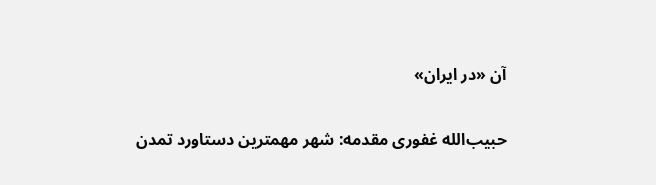آن «در ایران»

حبیب‌الله غفوری مقدمه: شهر مهمترین دستاورد تمدن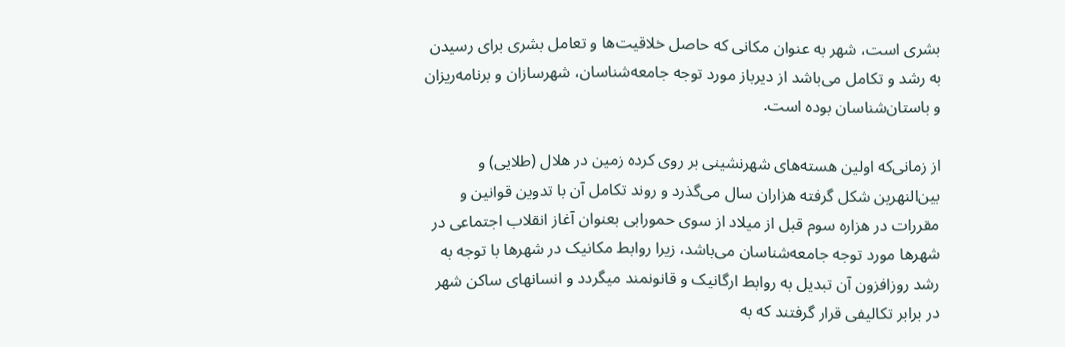بشری است، شهر به عنوان مکانی که حاصل خلاقیت‌ها و تعامل بشری برای رسیدن به رشد و تکامل می‌باشد از دیرباز مورد توجه جامعه‌شناسان، شهرسازان و برنامه‌ریزان و باستان‌شناسان بوده است.

از زمانی‌که اولین هسته‌های شهرنشینی بر روی کرده زمین در هلال (طلایی) و بین‌النهرین شکل گرفته هزاران سال می‌گذرد و روند تکامل آن با تدوین قوانین و مقررات در هزاره سوم قبل از میلاد از سوی حمورابی بعنوان آغاز انقلاب اجتماعی در شهرها مورد توجه جامعه‌شناسان می‌باشد، زیرا روابط مکانیک در شهرها با توجه به رشد روزافزون آن تبدیل به روابط ارگانیک و قانونمند میگردد و انسانهای ساکن شهر در برابر تکالیفی قرار گرفتند که به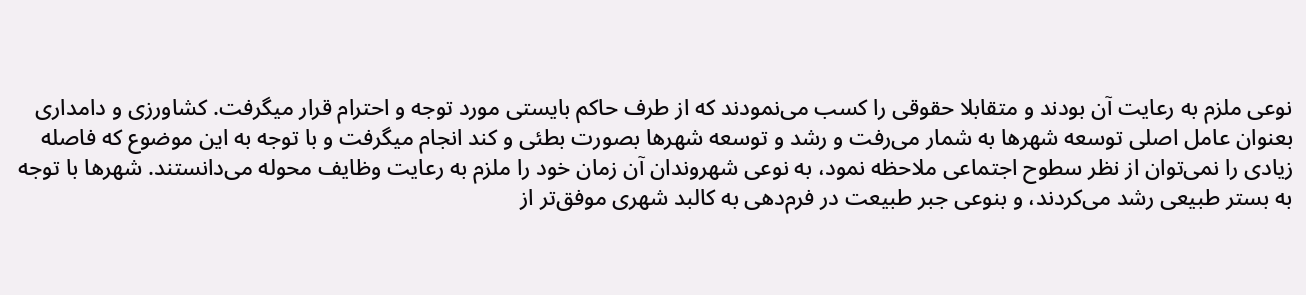نوعی ملزم به رعایت آن بودند و متقابلا حقوقی را کسب می‌نمودند که از طرف حاکم بایستی مورد توجه و احترام قرار میگرفت. کشاورزی و دامداری بعنوان عامل اصلی توسعه شهرها به شمار می‌رفت و رشد و توسعه شهرها بصورت بطئی و کند انجام میگرفت و با توجه به این موضوع که فاصله زیادی را نمی‌توان از نظر سطوح اجتماعی ملاحظه نمود، به نوعی شهروندان آن زمان خود را ملزم به رعایت وظایف محوله می‌دانستند. شهرها با توجه به بستر طبیعی رشد می‌کردند، و بنوعی جبر طبیعت در فرم‌دهی به کالبد شهری موفق‌تر از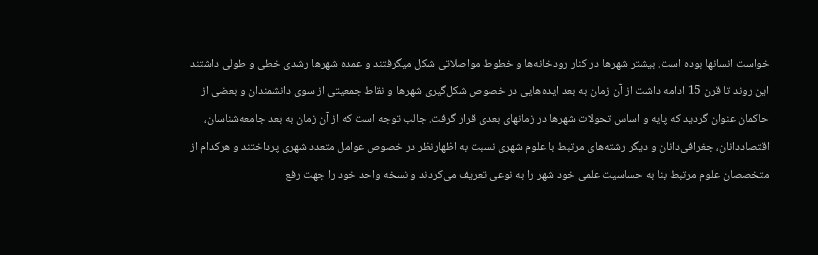خواست انسانها بوده است. بیشتر شهرها در کنار رودخانه‌ها و خطوط مواصلاتی شکل میگرفتند و عمده شهرها رشدی خطی و طولی داشتند این روند تا قرن 15 ادامه داشت از آن زمان به بعد ایده‌هایی در خصوص شکل‌گیری شهرها و نقاط جمعیتی از سوی دانشمندان و بعضی از حاکمان عنوان گردید که پایه و اساس تحولات شهرها در زمانهای بعدی قرار گرفت. جالب توجه است که از آن زمان به بعد جامعه‌شناسان، اقتصاددانان، جغرافی‌دانان و دیگر رشته‌های مرتبط با علوم شهری نسبت به اظهارنظر در خصوص عوامل متعدد شهری پرداختند و هرکدام از متخصصان علوم مرتبط بنا به حساسیت علمی خود شهر را به نوعی تعریف می‌کردند و نسخه واحد خود را جهت رفع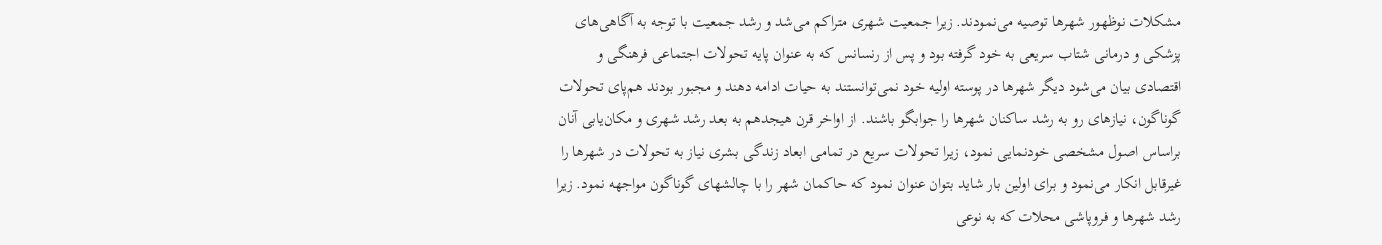مشکلات نوظهور شهرها توصیه می‌نمودند. زیرا جمعیت شهری متراکم می‌شد و رشد جمعیت با توجه به آگاهی‌های پزشکی و درمانی شتاب سریعی به خود گرفته بود و پس از رنسانس که به عنوان پایه تحولات اجتماعی فرهنگی و اقتصادی بیان می‌شود دیگر شهرها در پوسته اولیه خود نمی‌توانستند به حیات ادامه دهند و مجبور بودند هم‌پای تحولات گوناگون، نیازهای رو به رشد ساکنان شهرها را جوابگو باشند. از اواخر قرن هیجدهم به بعد رشد شهری و مکان‌یابی آنان براساس اصول مشخصی خودنمایی نمود، زیرا تحولات سریع در تمامی ابعاد زندگی بشری نیاز به تحولات در شهرها را غیرقابل انکار می‌نمود و برای اولین بار شاید بتوان عنوان نمود که حاکمان شهر را با چالشهای گوناگون مواجهه نمود. زیرا رشد شهرها و فروپاشی محلات که به نوعی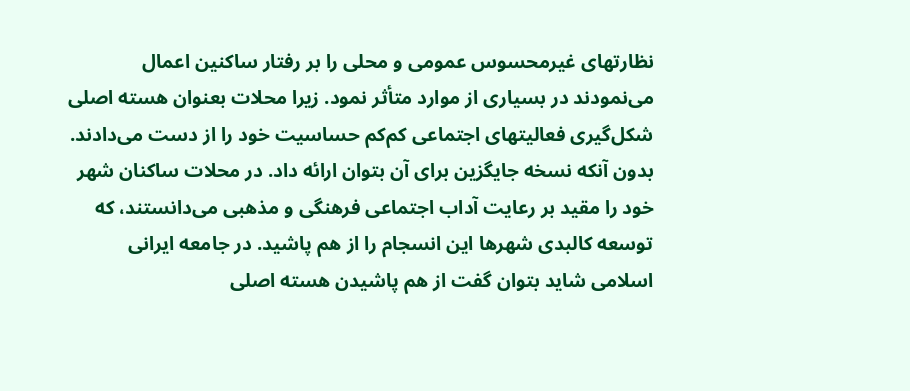نظارتهای غیرمحسوس عمومی و محلی را بر رفتار ساکنین اعمال می‌نمودند در بسیاری از موارد متأثر نمود. زیرا محلات بعنوان هسته اصلی شکل‌گیری فعالیتهای اجتماعی کم‌کم حساسیت خود را از دست می‌دادند. بدون آنکه نسخه جایگزین برای آن بتوان ارائه داد. در محلات ساکنان شهر خود را مقید بر رعایت آداب اجتماعی فرهنگی و مذهبی می‌دانستند، که توسعه کالبدی شهرها این انسجام را از هم پاشید. در جامعه ایرانی اسلامی شاید بتوان گفت از هم پاشیدن هسته اصلی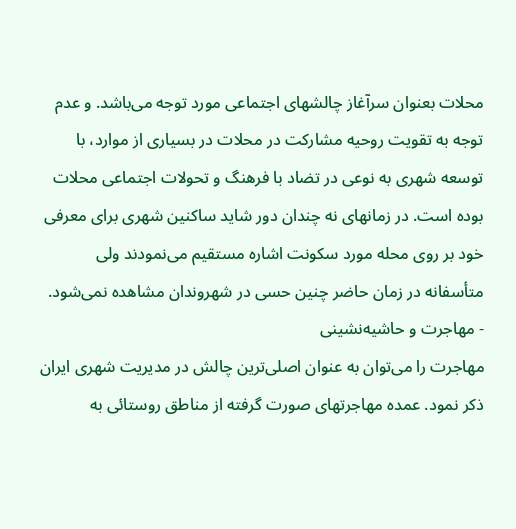محلات بعنوان سرآغاز چالشهای اجتماعی مورد توجه می‌باشد. و عدم توجه به تقویت روحیه مشارکت در محلات در بسیاری از موارد، با توسعه شهری به نوعی در تضاد با فرهنگ و تحولات اجتماعی محلات بوده است. در زمانهای نه چندان دور شاید ساکنین شهری برای معرفی خود بر روی محله مورد سکونت اشاره مستقیم می‌نمودند ولی متأسفانه در زمان حاضر چنین حسی در شهروندان مشاهده نمی‌شود.
- مهاجرت و حاشیه‌نشینی
مهاجرت را می‌توان به عنوان اصلی‌ترین چالش در مدیریت شهری ایران ذکر نمود. عمده مهاجرتهای صورت گرفته از مناطق روستائی به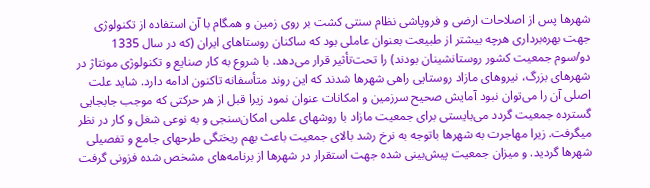شهرها پس از اصلاحات ارضی و فروپاشی نظام سنتی کشت بر روی زمین و همگام با آن استفاده از تکنولوژی جهت بهره‌برداری هرچه بیشتر از طبیعت بعنوان عاملی بود که ساکنان روستاهای ایران (که در سال 1335 دو/سوم جمعیت کشور روستانشینان بودند) را تحت‌تأثیر قرار می‌دهد. با شروع به کار صنایع و تکنولوژی مونتاژ در شهرهای بزرگ، نیروهای مازاد روستایی راهی شهرها شدند که این روند متأسفانه تاکنون ادامه دارد. شاید علت اصلی آن را می‌توان نبود آمایش صحیح سرزمین و امکانات عنوان نمود زیرا قبل از هر حرکتی که موجب جابجایی گسترده جمعیت گردد می‌بایستی برای جمعیت مازاد با روشهای علمی امکان‌سنجی و به نوعی شغل و کار در نظر میگرفت. زیرا مهاجرت به شهرها باتوجه به نرخ رشد بالای جمعیت باعث بهم ریختگی طرحهای جامع و تفصیلی شهرها گردید. و میزان جمعیت پیش‌بینی شده جهت استقرار در شهرها از برنامه‌های مشخص شده فزونی گرفت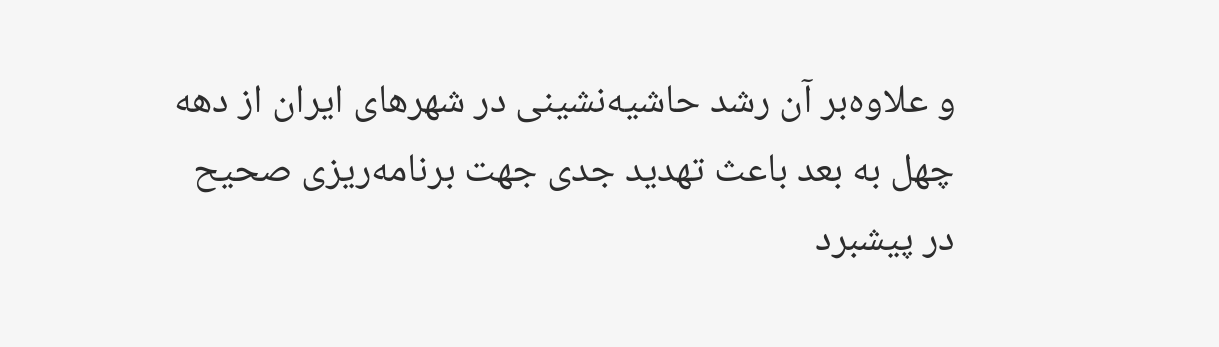و علاوه‌بر آن رشد حاشیه‌نشینی در شهرهای ایران از دهه چهل به بعد باعث تهدید جدی جهت برنامه‌ریزی صحیح در پیشبرد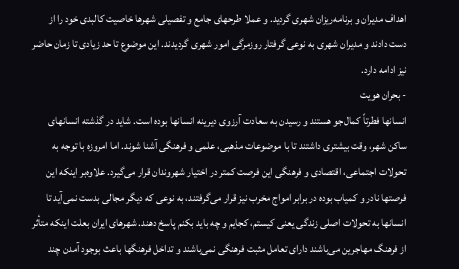اهداف مدیران و برنامه‌ریزان شهری گردید. و عملا طرحهای جامع و تفصیلی شهرها خاصیت کالبدی خود را از دست دادند و مدیران شهری به نوعی گرفتار روزمرگی امور شهری گردیدند. این موضوع تا حد زیادی تا زمان حاضر نیز ادامه دارد.
- بحران هویت
انسانها فطرتاً کمال‌جو هستند و رسیدن به سعادت آرزوی دیرینه انسانها بوده است. شاید در گذشته انسانهای ساکن شهر، وقت بیشتری داشتند تا با موضوعات مذهبی، علمی و فرهنگی آشنا شوند. اما امروزه با توجه به تحولات اجتماعی، اقتصادی و فرهنگی این فرصت کمتر در اختیار شهروندان قرار می‌گیرد. علاوه‌بر اینکه این فرصتها نادر و کمیاب بوده در برابر امواج مخرب نیز قرار می‌گرفتند، به نوعی که دیگر مجالی بدست نمی‌آید تا انسانها به تحولات اصلی زندگی یعنی کیستم، کجایم و چه باید بکنم پاسخ دهند. شهرهای ایران بعلت اینکه متأثر از فرهنگ مهاجرین می‌باشند دارای تعامل مثبت فرهنگی نمی‌باشند و تداخل فرهنگها باعث بوجود آمدن چند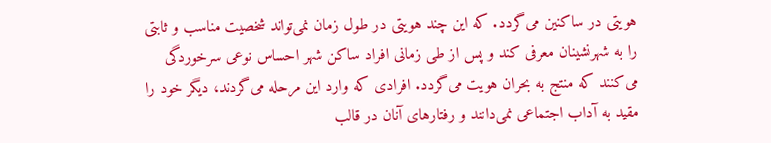هویتی در ساکنین می‌گردد. که این چند هویتی در طول زمان نمی‌تواند شخصیت مناسب و ثابتی را به شهرنشینان معرفی کند و پس از طی زمانی افراد ساکن شهر احساس نوعی سرخوردگی می‌کنند که منتج به بحران هویت می‌گردد. افرادی که وارد این مرحله می‌گردند، دیگر خود را مقید به آداب اجتماعی نمی‌‌دانند و رفتارهای آنان در قالب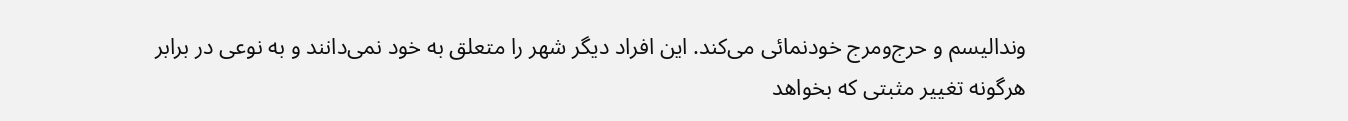وندالیسم و حرج‌ومرج خودنمائی می‌کند. این افراد دیگر شهر را متعلق به خود نمی‌دانند و به نوعی در برابر هرگونه تغییر مثبتی که بخواهد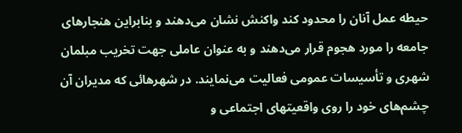حیطه عمل آنان را محدود کند واکنش نشان می‌دهند و بنابراین هنجارهای جامعه را مورد هجوم قرار می‌دهند و به عنوان عاملی جهت تخریب مبلمان شهری و تأسیسات عمومی فعالیت می‌نمایند. در شهرهائی که مدیران آن چشم‌های خود را روی واقعیتهای اجتماعی و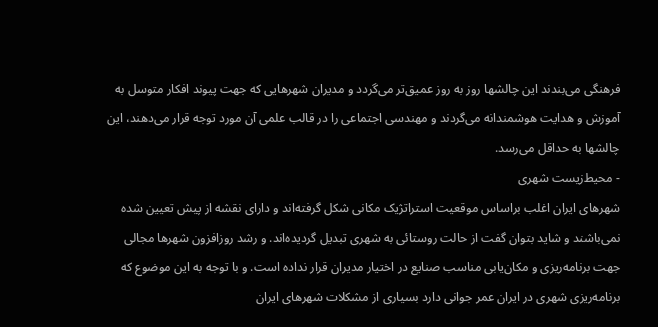فرهنگی می‌بندند این چالشها روز به روز عمیق‌تر می‌گردد و مدیران شهرهایی که جهت پیوند افکار متوسل به آموزش و هدایت هوشمندانه می‌گردند و مهندسی اجتماعی را در قالب علمی آن مورد توجه قرار می‌دهند، این چالشها به حداقل می‌رسد.
- محیط‌زیست شهری
شهرهای ایران اغلب براساس موقعیت استراتژیک مکانی شکل گرفته‌اند و دارای نقشه از پیش تعیین شده نمی‌باشند و شاید بتوان گفت از حالت روستائی به شهری تبدیل گردیده‌اند. و رشد روزافزون شهرها مجالی جهت برنامه‌ریزی و مکان‌یابی مناسب صنایع در اختیار مدیران قرار نداده است. و با توجه به این موضوع که برنامه‌ریزی شهری در ایران عمر جوانی دارد بسیاری از مشکلات شهرهای ایران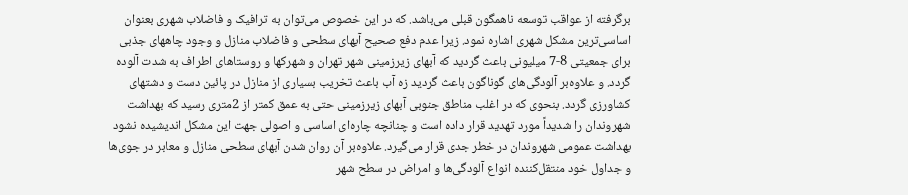برگرفته از عواقب توسعه ناهمگون قبلی می‌باشد. که در این خصوص می‌توان به ترافیک و فاضلاب شهری بعنوان اساسی‌ترین مشکل شهری اشاره نمود. زیرا عدم دفع صحیح آبهای سطحی و فاضلاب منازل و وجود چاههای جذبی برای جمعیتی 8-7 میلیونی باعث گردید که آبهای زیرزمینی شهر تهران و شهرکها و روستاهای اطراف به شدت آلوده گردد. و علاوه‌بر آلودگی‌های گوناگون باعث گردید زه آب باعث تخریب بسیاری از منازل در پائین دست و دشتهای کشاورزی گردد. بنحوی که در اغلب مناطق جنوبی آبهای زیرزمینی حتی به عمق کمتر از 2متری رسید که بهداشت شهروندان را شدیداً مورد تهدید قرار داده است و چنانچه چاره‌ای اساسی و اصولی جهت این مشکل اندیشیده نشود بهداشت عمومی شهروندان در خطر جدی قرار می‌گیرد. علاوه‌بر آن روان شدن آبهای سطحی منازل و معابر در جوی‌ها و جداول خود منتقل‌کننده انواع آلودگی‌ها و امراض در سطح شهر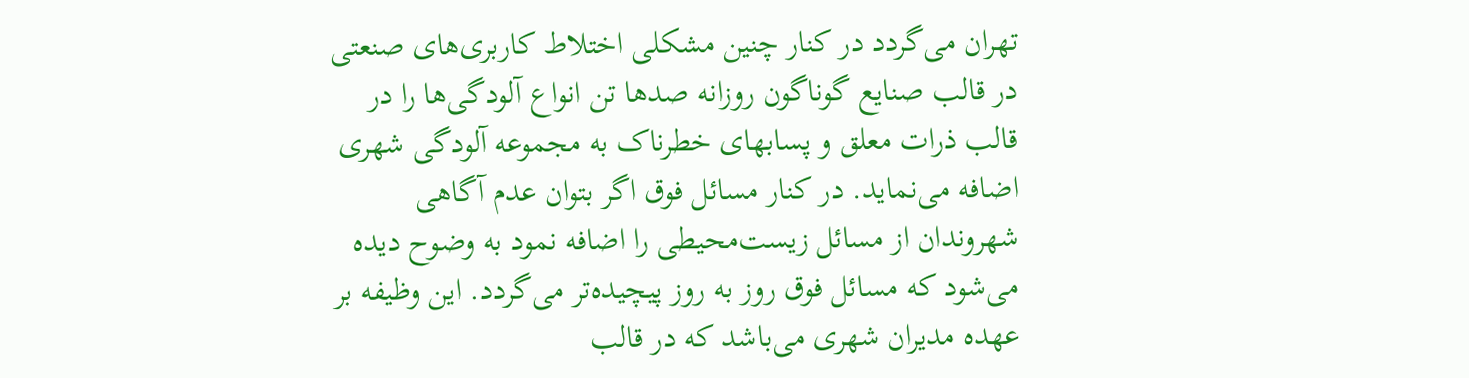تهران می‌گردد در کنار چنین مشکلی اختلاط کاربری‌های صنعتی در قالب صنایع گوناگون روزانه صدها تن انواع آلودگی‌ها را در قالب ذرات معلق و پسابهای خطرناک به مجموعه آلودگی شهری اضافه می‌نماید. در کنار مسائل فوق اگر بتوان عدم آگاهی شهروندان از مسائل زیست‌محیطی را اضافه نمود به وضوح دیده می‌شود که مسائل فوق روز به روز پیچیده‌تر می‌گردد. این وظیفه بر عهده مدیران شهری می‌باشد که در قالب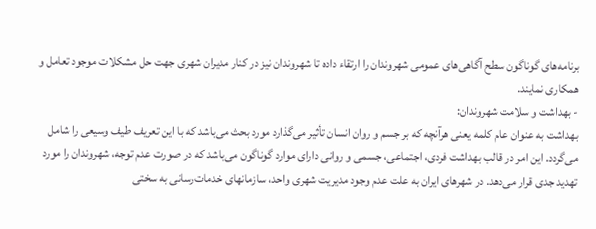برنامه‌های گوناگون سطح آگاهی‌های عمومی شهروندان را ارتقاء داده تا شهروندان نیز در کنار مدیران شهری جهت حل مشکلات موجود تعامل و همکاری نمایند.
- بهداشت و سلامت شهروندان:
بهداشت به عنوان عام کلمه یعنی هرآنچه که بر جسم و روان انسان تأثیر می‌گذارد مورد بحث می‌باشد که با این تعریف طیف وسیعی را شامل می‌گردد. این امر در قالب بهداشت فردی، اجتماعی، جسمی و روانی دارای موارد گوناگون می‌باشد که در صورت عدم توجه، شهروندان را مورد تهدید جدی قرار می‌دهد. در شهرهای ایران به علت عدم وجود مدیریت شهری واحد، سازمانهای خدمات‌رسانی به سختی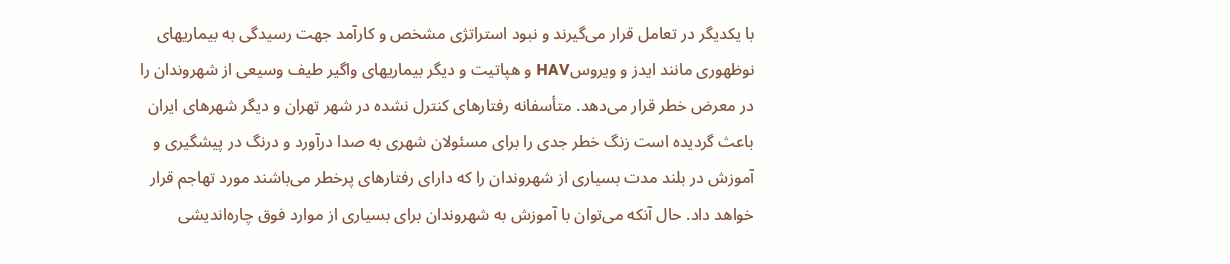با یکدیگر در تعامل قرار می‌گیرند و نبود استراتژی مشخص و کار‌آمد جهت رسیدگی به بیماریهای نوظهوری مانند ایدز و ویروسHAV و هپاتیت و دیگر بیماریهای واگیر طیف وسیعی از شهروندان را در معرض خطر قرار می‌دهد. متأسفانه رفتارهای کنترل نشده در شهر تهران و دیگر شهرهای ایران باعث گردیده است زنگ خطر جدی را برای مسئولان شهری به صدا درآورد و درنگ در پیشگیری و آموزش در بلند مدت بسیاری از شهروندان را که دارای رفتارهای پرخطر می‌باشند مورد تهاجم قرار خواهد داد. حال آنکه می‌توان با آموزش به شهروندان برای بسیاری از موارد فوق چاره‌اندیشی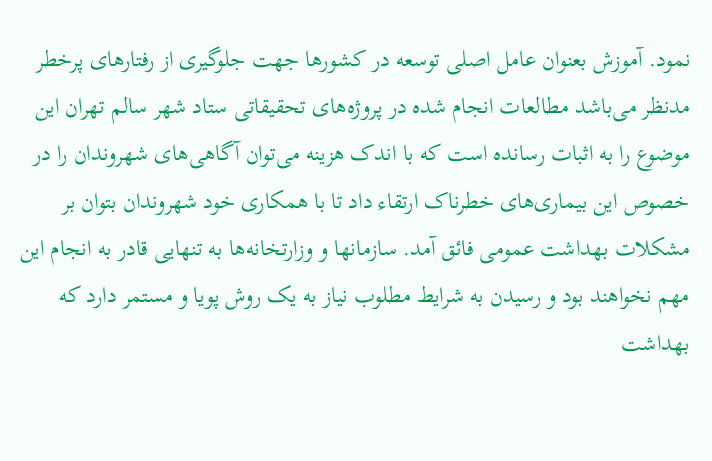نمود. آموزش بعنوان عامل اصلی توسعه در کشورها جهت جلوگیری از رفتارهای پرخطر مدنظر می‌باشد مطالعات انجام شده در پروژه‌‌های تحقیقاتی ستاد شهر سالم تهران این موضوع را به اثبات رسانده است که با اندک هزینه می‌توان آگاهی‌های شهروندان را در خصوص این بیماری‌های خطرناک ارتقاء داد تا با همکاری خود شهروندان بتوان بر مشکلات بهداشت عمومی فائق آمد. سازمانها و وزارتخانه‌ها به تنهایی قادر به انجام این مهم نخواهند بود و رسیدن به شرایط مطلوب نیاز به یک روش پویا و مستمر دارد که بهداشت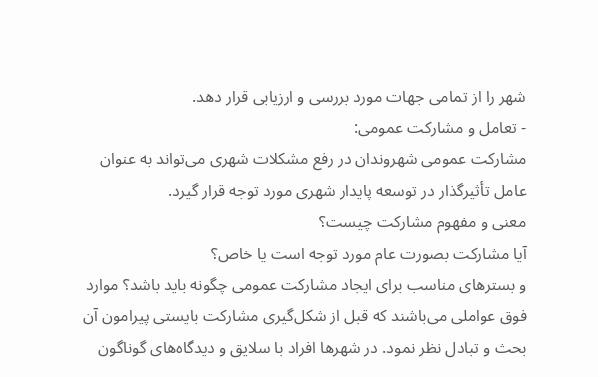شهر را از تمامی جهات مورد بررسی و ارزیابی قرار دهد.
- تعامل و مشارکت عمومی:
مشارکت عمومی شهروندان در رفع مشکلات شهری می‌تواند به عنوان عامل تأثیرگذار در توسعه پایدار شهری مورد توجه قرار گیرد.
معنی و مفهوم مشارکت چیست؟
آیا مشارکت بصورت عام مورد توجه است یا خاص؟
و بسترهای مناسب برای ایجاد مشارکت عمومی چگونه باید باشد؟ موارد فوق عواملی می‌باشند که قبل از شکل‌گیری مشارکت بایستی پیرامون آن بحث و تبادل نظر نمود. در شهرها افراد با سلایق و دیدگاه‌های گوناگون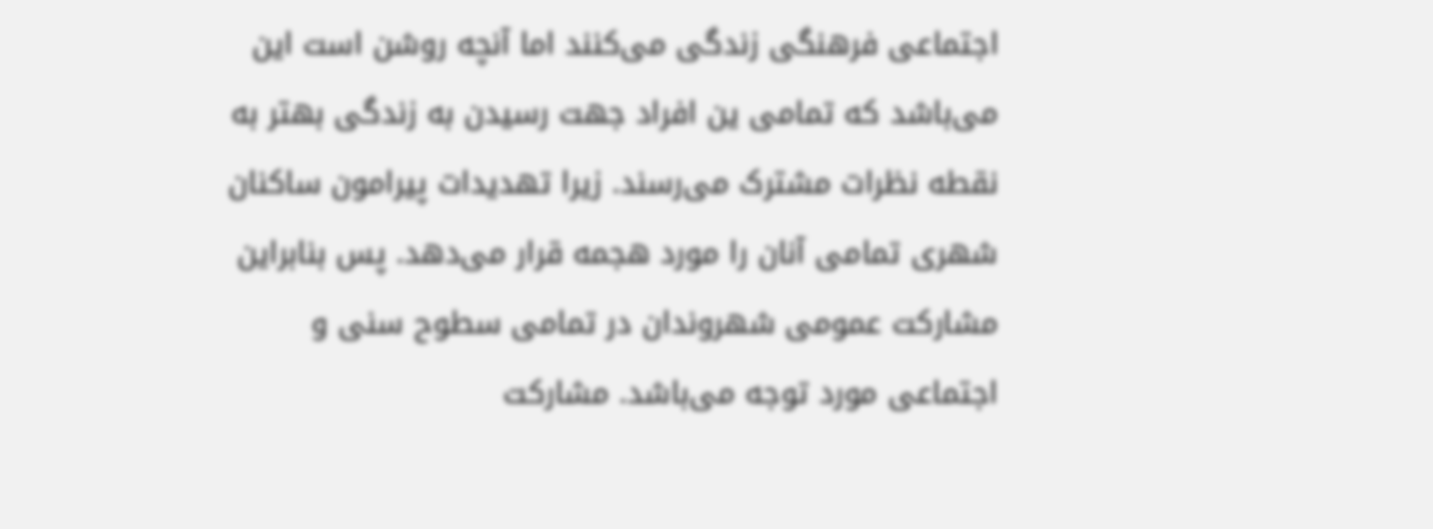اجتماعی فرهنگی زندگی می‌کنند اما آنچه روشن است این می‌باشد که تمامی ین افراد جهت رسیدن به زندگی بهتر به نقطه نظرات مشترک می‌رسند. زیرا تهدیدات پیرامون ساکنان شهری تمامی آنان را مورد هجمه قرار می‌دهد. پس بنابراین مشارکت عمومی شهروندان در تمامی سطوح سنی و اجتماعی مورد توجه می‌باشد. مشارکت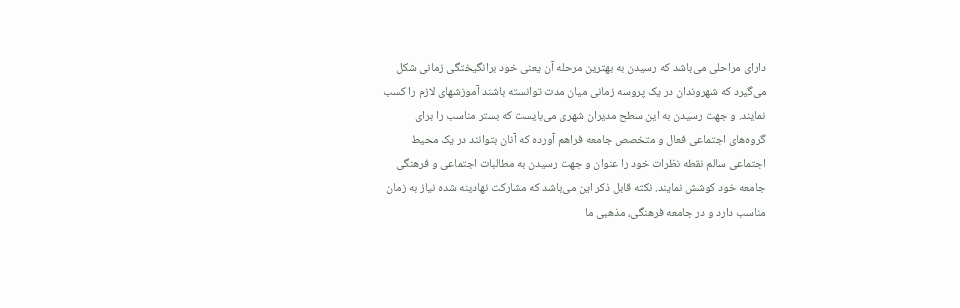دارای مراحلی می‌باشد که رسیدن به بهترین مرحله آن یعنی خود برانگیختگی زمانی شکل می‌گیرد که شهروندان در یک پروسه زمانی میان مدت توانسته باشند آموزشهای لازم را کسب نمایند. و جهت رسیدن به این سطح مدیران شهری می‌بایست که بستر مناسب را برای گروه‌های اجتماعی فعال و متخصص جامعه فراهم آورده که آنان بتوانند در یک محیط اجتماعی سالم نقطه نظرات خود را عنوان و جهت رسیدن به مطالبات اجتماعی و فرهنگی جامعه خود کوشش نمایند. نکته قابل ذکر این می‌باشد که مشارکت نهادینه شده نیاز به زمان مناسب دارد و در جامعه فرهنگی‌، مذهبی ما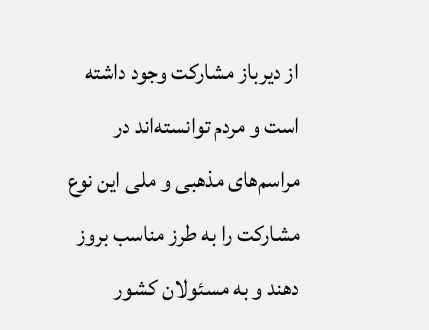از دیرباز مشارکت وجود داشته است و مردم توانسته‌اند در مراسم‌های مذهبی و ملی این نوع مشارکت را به طرز مناسب بروز دهند و به مسئولان کشور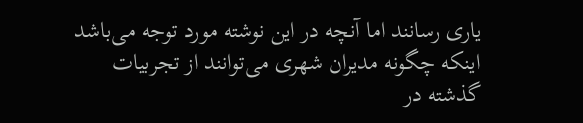یاری رسانند اما آنچه در این نوشته مورد توجه می‌باشد اینکه چگونه مدیران شهری می‌توانند از تجربیات گذشته در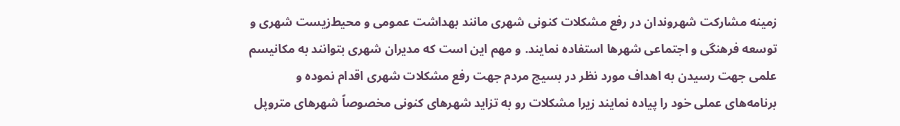زمینه مشارکت شهروندان در رفع مشکلات کنونی شهری مانند بهداشت عمومی و محیط‌زیست شهری و توسعه فرهنگی و اجتماعی شهرها استفاده نمایند. و مهم این است که مدیران شهری بتوانند به مکانیسم علمی جهت رسیدن به اهداف مورد نظر در بسیج مردم جهت رفع مشکلات شهری اقدام نموده و برنامه‌های عملی خود را پیاده نمایند زیرا مشکلات رو به تزاید شهرهای کنونی مخصوصاً شهرهای متروپل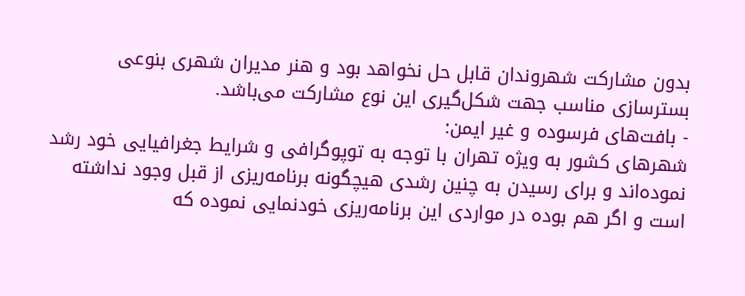بدون مشارکت شهروندان قابل حل نخواهد بود و هنر مدیران شهری بنوعی بسترسازی مناسب جهت شکل‌گیری این نوع مشارکت می‌باشد.
- بافت‌های فرسوده و غیر ایمن:
شهرهای کشور به ویژه تهران با توجه به توپوگرافی و شرایط جغرافیایی خود رشد نموده‌اند و برای رسیدن به چنین رشدی هیچگونه برنامه‌ریزی از قبل وجود نداشته است و اگر هم بوده در مواردی این برنامه‌ریزی خودنمایی نموده که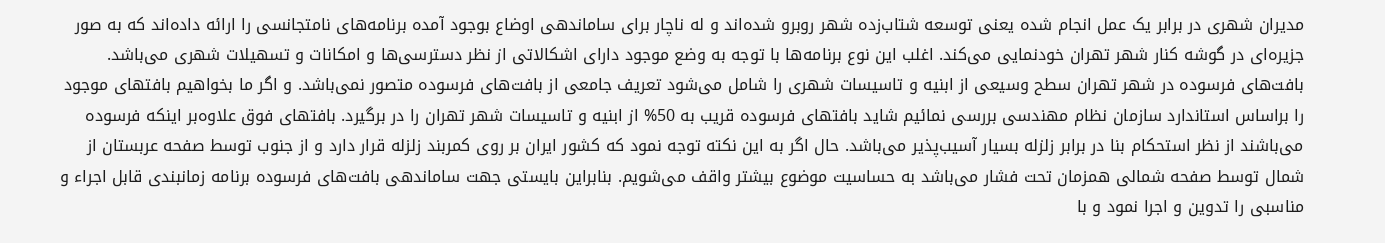مدیران شهری در برابر یک عمل انجام شده یعنی توسعه شتاب‌زده شهر روبرو شده‌اند و له ناچار برای ساماندهی اوضاع بوجود آمده برنامه‌های نامتجانسی را ارائه داده‌اند که به صور جزیره‌ای در گوشه کنار شهر تهران خودنمایی می‌کند. اغلب این نوع برنامه‌ها با توجه به وضع موجود دارای اشکالاتی از نظر دسترسی‌ها و امکانات و تسهیلات شهری می‌باشد. بافت‌های فرسوده در شهر تهران سطح وسیعی از ابنیه و تاسیسات شهری را شامل می‌شود تعریف جامعی از بافت‌های فرسوده متصور نمی‌باشد. و اگر ما بخواهیم بافتهای موجود را براساس استاندارد سازمان نظام مهندسی بررسی نمائیم شاید بافتهای فرسوده قریب به 50% از ابنیه و تاسیسات شهر تهران را در برگیرد. بافتهای فوق‌ علاوه‌بر اینکه فرسوده می‌باشند از نظر استحکام بنا در برابر زلزله بسیار آسیب‌پذیر می‌باشد. حال اگر به این نکته توجه نمود که کشور ایران بر روی کمربند زلزله قرار دارد و از جنوب توسط صفحه عربستان از شمال توسط صفحه شمالی همزمان تحت فشار می‌باشد به حساسیت موضوع بیشتر واقف می‌شویم. بنابراین بایستی جهت ساماندهی بافت‌های فرسوده برنامه زمانبندی قابل اجراء و مناسبی را تدوین و اجرا نمود و با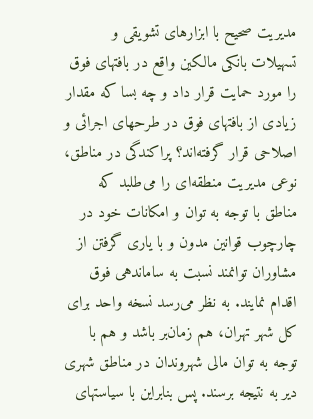مدیریت صحیح با ابزارهای تشویقی و تسهیلات بانکی مالکین واقع در بافتهای فوق را مورد حمایت قرار داد و چه بسا که مقدار زیادی از بافتهای فوق در طرحهای اجرائی و اصلاحی قرار گرفته‌اند؟ پراکندگی در مناطق، نوعی مدیریت منطقه‌ای را می‌طلبد که مناطق با توجه به توان و امکانات خود در چارچوب قوانین مدون و با یاری گرفتن از مشاوران توانمند نسبت به ساماندهی فوق اقدام نمایند. به نظر می‌رسد نسخه واحد برای کل شهر تهران، هم‌ زمان‌بر باشد و هم با توجه به توان مالی شهروندان در مناطق شهری دیر به نتیجه برسند. پس بنابراین با سیاستهای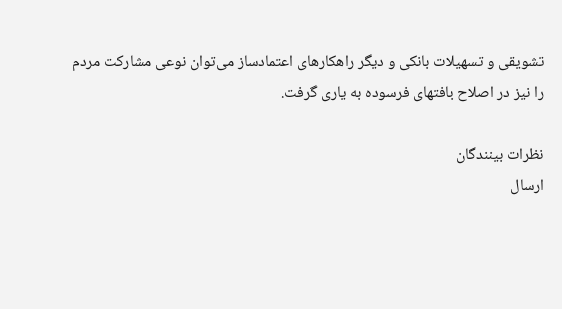تشویقی و تسهیلات بانکی و دیگر راهکارهای اعتمادساز می‌توان نوعی مشارکت مردم را نیز در اصلاح بافتهای فرسوده به یاری گرفت.

نظرات بینندگان
ارسال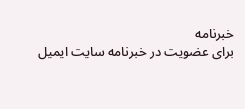خبرنامه
برای عضویت در خبرنامه سایت ایمیل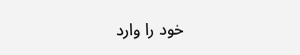خود را وارد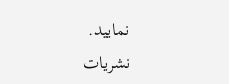نمایید.
نشریات